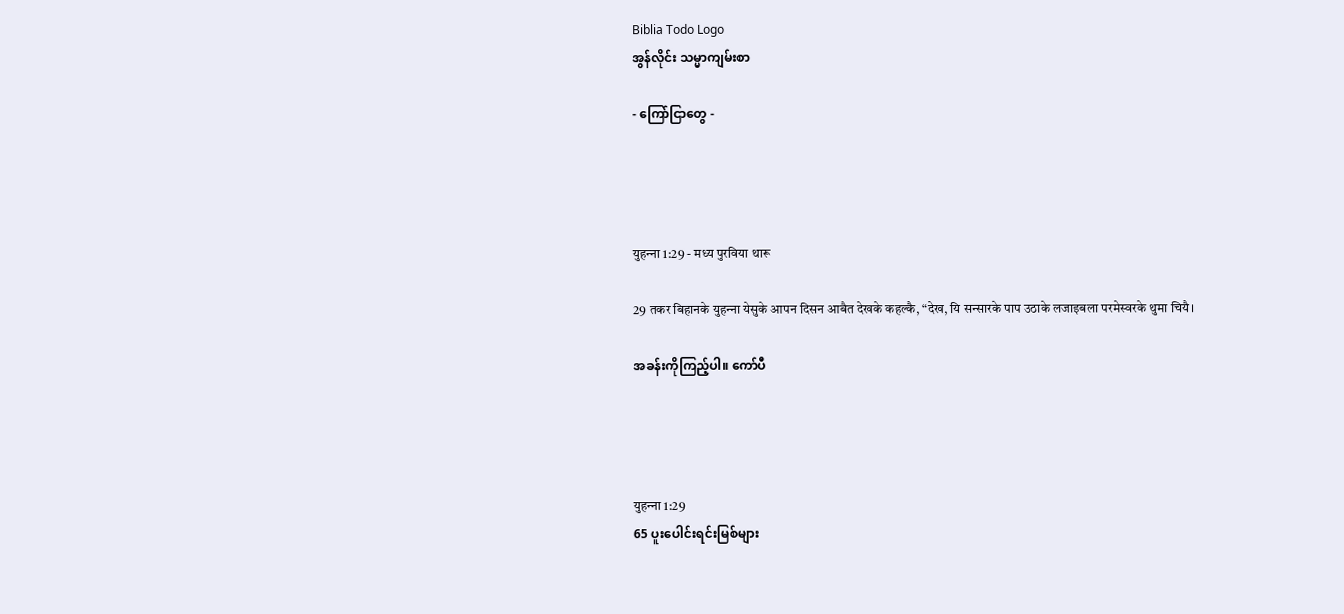Biblia Todo Logo
အွန်လိုင်း သမ္မာကျမ်းစာ

- ကြော်ငြာတွေ -




युहन्‍ना 1:29 - मध्‍य पुरविया थारू

29 तकर बिहानके युहन्‍ना येसुके आपन दिसन आबैत देखके कहल्‍कै, “देख, यि सन्‍सारके पाप उठाके लजाइबला परमेस्‍वरके थुमा चियै।

အခန်းကိုကြည့်ပါ။ ကော်ပီ




युहन्‍ना 1:29
65 ပူးပေါင်းရင်းမြစ်များ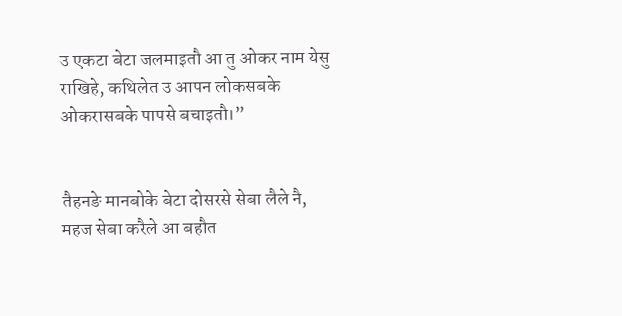उ एकटा बेटा जलमाइतौ आ तु ओकर नाम येसु राखिहे, कथिलेत उ आपन लोकसबके ओकरासबके पापसे बचाइतौ।”


तैहनङे मानबोके बेटा दोसरसे सेबा लैले नै, महज सेबा करैले आ बहौत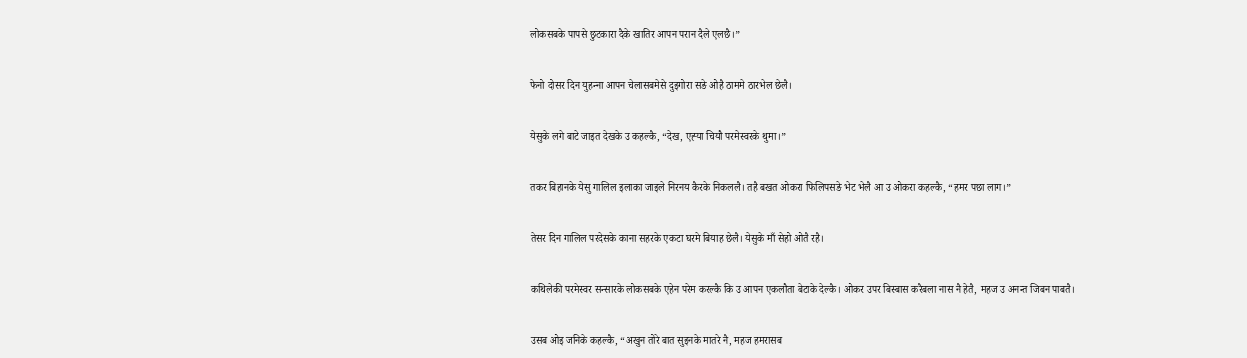लोकसबके पापसे छुटकारा दैके खातिर आपन परान दैले एलछै।”


फेनो दोसर दिन युहन्‍ना आपन चेलासबमेसे दुइगोरा सङे ओहै ठाममे ठारभेल छेलै।


येसुके लगे बाटे जाइत देखके उ कहल्‍कै, “देख, एह्‍या चियौ परमेस्‍वरके थुमा।”


तकर बिहानके येसु गालिल इलाका जाइले निरनय कैरके निकललै। तहै बखत ओकरा फिलिपसङे भेट भेलै आ उ ओकरा कहल्‍कै, “हमर पछा लाग।”


तेसर दिन गालिल परदेसके काना सहरके एकटा घरमे बियाह छेलै। येसुके माँ सेहो ओतै रहै।


कथिलेकी परमेस्‍वर सन्‍सारके लोकसबके एहेन परेम करल्‍कै कि उ आपन एकलौता बेटाके देल्‍कै। ओकर उपर बिस्‍बास करैबला नास नै हेतै, महज उ अनन्‍त जिबन पाबतै।


उसब ओइ जनिके कहल्‍कै, “अखुन तोरे बात सुइनके मातरे नै, महज हमरासब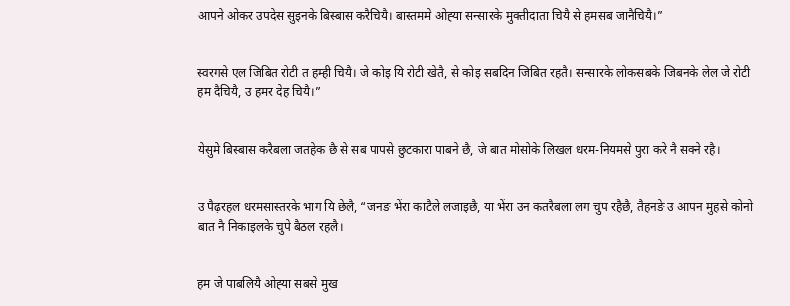आपने ओकर उपदेस सुइनके बिस्‍बास करैचियै। बास्‍तममे ओह्‍या सन्‍सारके मुक्‍तीदाता चियै से हमसब जानैचियै।”


स्‍वरगसे एल जिबित रोटी त हम्‍ही चियै। जे कोइ यि रोटी खेतै, से कोइ सबदिन जिबित रहतै। सन्‍सारके लोकसबके जिबनके लेल जे रोटी हम दैचियै, उ हमर देह चियै।”


येसुमे बिस्‍बास करैबला जतहेक छै से सब पापसे छुटकारा पाबने छै, जे बात मोसोके लिखल धरम-नियमसे पुरा करे नै सक्‍ने रहै।


उ पैढ़रहल धरमसास्‍तरके भाग यि छेलै, “जनङ भेंरा काटैले लजाइछै, या भेंरा उन कतरैबला लग चुप रहैछै, तैहनङे उ आपन मुहसे कोनो बात नै निकाइलके चुपे बैठल रहलै।


हम जे पाबलियै ओह्‍या सबसे मुख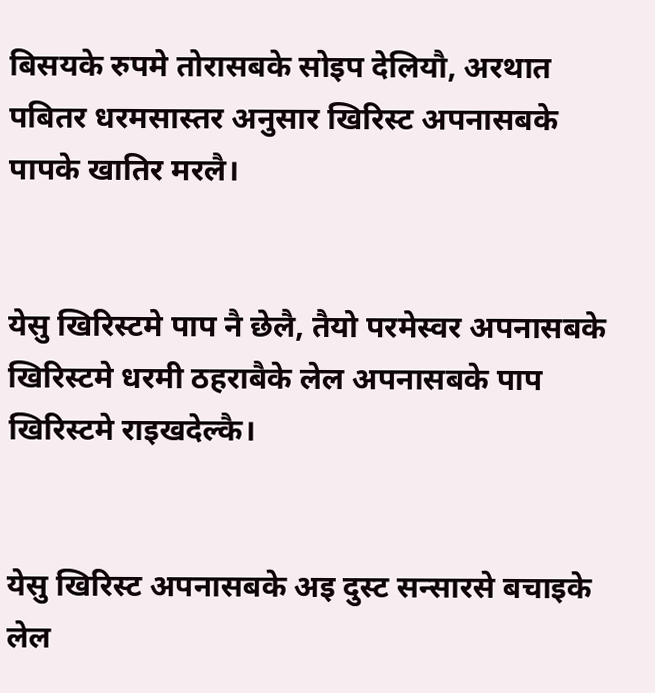बिसयके रुपमे तोरासबके सोइप देलियौ, अरथात पबितर धरमसास्‍तर अनुसार खिरिस्‍ट अपनासबके पापके खातिर मरलै।


येसु खिरिस्‍टमे पाप नै छेलै, तैयो परमेस्‍वर अपनासबके खिरिस्‍टमे धरमी ठहराबैके लेल अपनासबके पाप खिरिस्‍टमे राइखदेल्‍कै।


येसु खिरिस्‍ट अपनासबके अइ दुस्‍ट सन्‍सारसे बचाइके लेल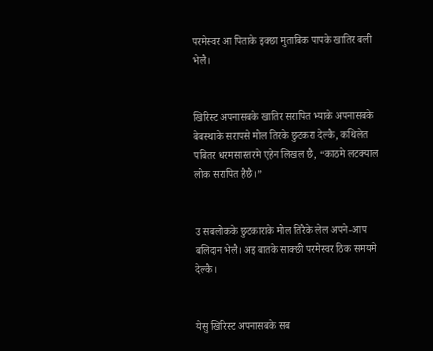परमेस्‍वर आ पिताके इक्‍छा मुताबिक पापके खातिर बली भेलै।


खिरिस्‍ट अपनासबके खातिर सरापित भ्‍याके अपनासबके बेबस्‍थाके सरापसे मोल तिरके छुटकरा देल्‍कै, कथिलेत पबितर धरमसास्‍तरमे एहेन लिखल छै, “काठमे लटक्‍याल लोक सरापित हैछै।”


उ सबलोकके छुटकाराके मोल तिरैके लेल अपने-आप बलिदान भेलै। अइ बातके साक्‍छी परमेस्‍वर ठिक समयमे देल्‍कै।


येसु खिरिस्‍ट अपनासबके सब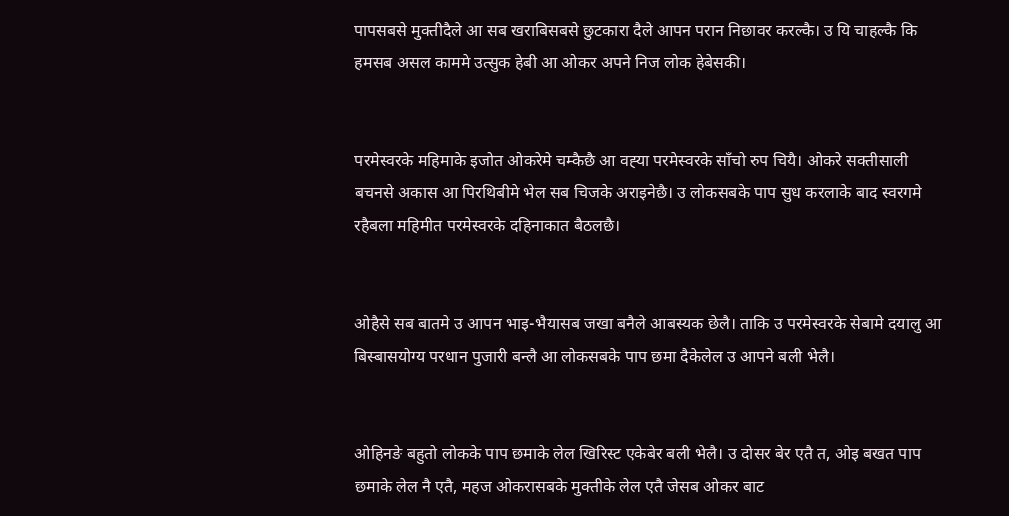पापसबसे मुक्‍तीदैले आ सब खराबिसबसे छुटकारा दैले आपन परान निछावर करल्‍कै। उ यि चाहल्‍कै कि हमसब असल काममे उत्‍सुक हेबी आ ओकर अपने निज लोक हेबेसकी।


परमेस्‍वरके महिमाके इजोत ओकरेमे चम्‍कैछै आ वह्‍या परमेस्‍वरके साँचो रुप चियै। ओकरे सक्‍तीसाली बचनसे अकास आ पिरथिबीमे भेल सब चिजके अराइनेछै। उ लोकसबके पाप सुध करलाके बाद स्‍वरगमे रहैबला महिमीत परमेस्‍वरके दहिनाकात बैठलछै।


ओहैसे सब बातमे उ आपन भाइ-भैयासब जखा बनैले आबस्‍यक छेलै। ताकि उ परमेस्‍वरके सेबामे दयालु आ बिस्‍बासयोग्‍य परधान पुजारी बन्‍लै आ लोकसबके पाप छमा दैकेलेल उ आपने बली भेलै।


ओहिनङे बहुतो लोकके पाप छमाके लेल खिरिस्‍ट एकेबेर बली भेलै। उ दोसर बेर एतै त, ओइ बखत पाप छमाके लेल नै एतै, महज ओकरासबके मुक्‍तीके लेल एतै जेसब ओकर बाट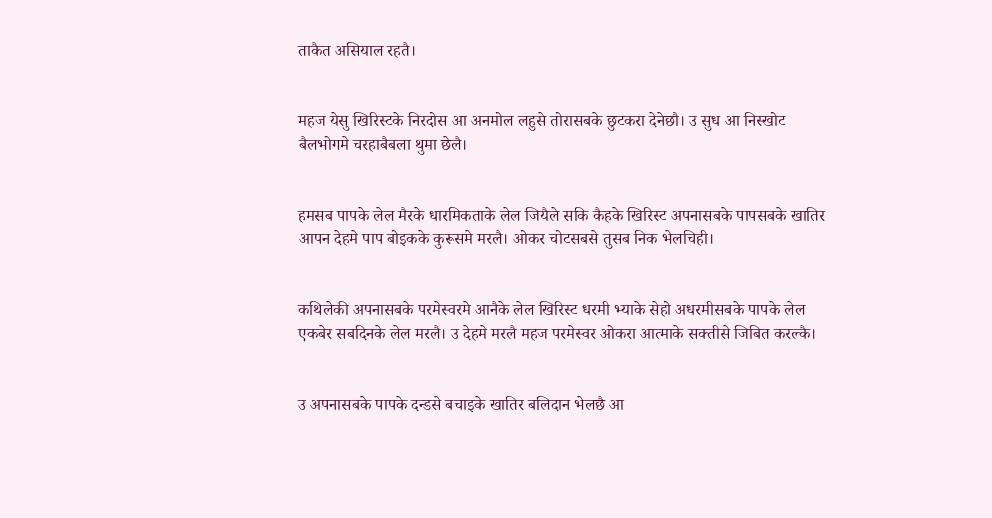ताकैत असियाल रहतै।


महज येसु खिरिस्‍टके निरदोस आ अनमोल लहुसे तोरासबके छुटकरा देनेछौ। उ सुध आ निस्‍खोट बैलभोगमे चरहाबैबला थुमा छेलै।


हमसब पापके लेल मैरके धारमिकताके लेल जियैले सकि कैहके खिरिस्‍ट अपनासबके पापसबके खातिर आपन देहमे पाप बोइकके कुरूसमे मरलै। ओकर चोटसबसे तुसब निक भेलचिही।


कथिलेकी अपनासबके परमेस्‍वरमे आनैके लेल खिरिस्‍ट धरमी भ्‍याके सेहो अधरमीसबके पापके लेल एकबेर सबदिनके लेल मरलै। उ देहमे मरलै महज परमेस्‍वर ओकरा आत्‍माके सक्‍तीसे जिबित करल्‍कै।


उ अपनासबके पापके दन्‍डसे बचाइके खातिर बलिदान भेलछै आ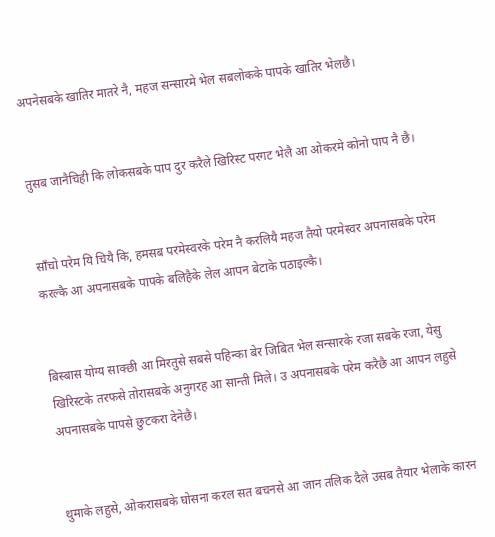अपनेसबके खातिर मातरे नै, महज सन्‍सारमे भेल सबलोकके पापके खातिर भेलछै।


तुसब जानैचिही कि लोकसबके पाप दुर करैले खिरिस्‍ट परगट भेलै आ ओकरमे कोनो पाप नै छै।


साँचो परेम यि चियै कि, हमसब परमेस्‍वरके परेम नै करलियै महज तैयो परमेस्‍वर अपनासबके परेम करल्‍कै आ अपनासबके पापके बलिहैके लेल आपन बेटाके पठाइल्‍कै।


बिस्‍बास योग्‍य साक्‍छी आ मिरतुसे सबसे पहिन्‍का बेर जिबित भेल सन्‍सारके रजा सबके रजा, येसु खिरिस्‍टके तरफसे तोरासबके अनुगरह आ सान्‍ती मिले। उ अपनासबके परेम करैछै आ आपन लहुसे अपनासबके पापसे छुटकरा देनेछै।


थुमाके लहुसे, ओकरासबके घोसना करल सत बचनसे आ जान तलिक दैले उसब तैयार भेलाके कारन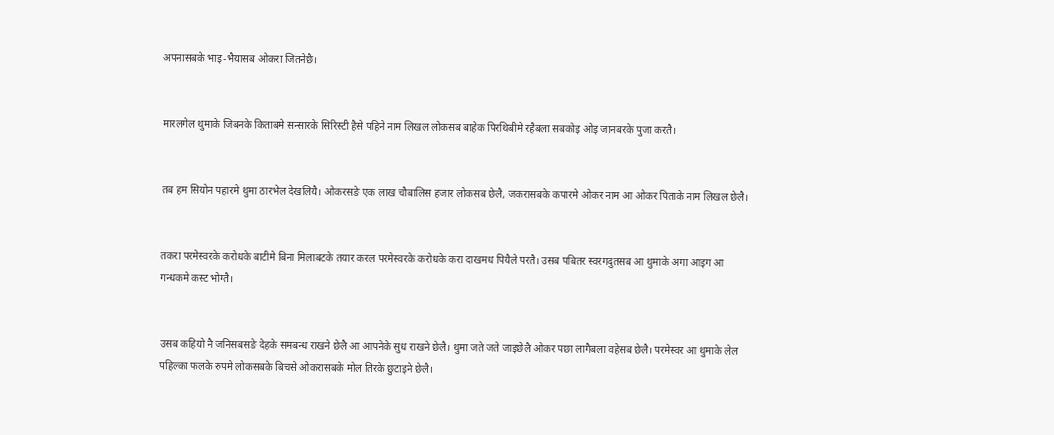अपनासबके भाइ-भैयासब ओकरा जितनेछै।


मारलगेल थुमाके जिबनके किताबमे सन्‍सारके सिरिस्‍टी हैसे पहिने नाम लिखल लोकसब बाहेक पिरथिबीमे रहैबला सबकोइ ओइ जानबरके पुजा करतै।


तब हम सियोन पहारमे थुमा ठारभेल देखलियै। ओकरसङे एक लाख चौबालिस हजार लोकसब छेलै, जकरासबके कपारमे ओकर नाम आ ओकर पिताके नाम लिखल छेलै।


तकरा परमेस्‍वरके करोधके बाटीमे बिना मिलाबटके तयार करल परमेस्‍वरके करोधके करा दाखमध पियैले परतै। उसब पबितर स्‍वरगदुतसब आ थुमाके अगा आइग आ गन्‍धकमे कस्‍ट भोग्‍तै।


उसब कहियो नै जनिसबसङे देहके समबन्‍ध राखने छेलै आ आपनेके सुध राखने छेलै। थुमा जते जते जाइछेलै ओकर पछा लागैबला वहेसब छेलै। परमेस्‍वर आ थुमाके लेल पहिल्‍का फलके रुपमे लोकसबके बिचसे ओकरासबके मोल तिरके छुटाइने छेलै।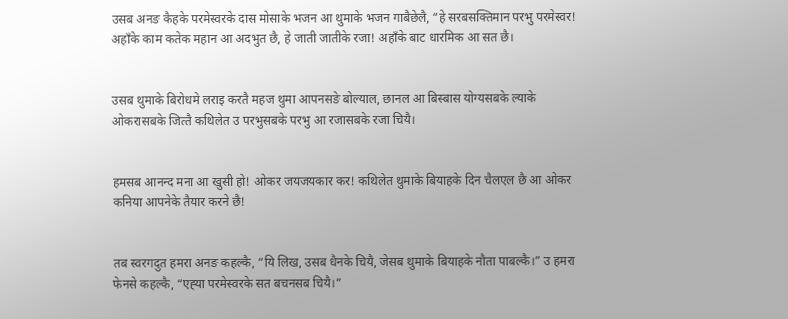उसब अनङ कैहके परमेस्‍वरके दास मोसाके भजन आ थुमाके भजन गाबैछेलै, “हे सरबसक्‍तिमान परभु परमेस्‍वर! अहाँके काम कतेक महान आ अदभुत छै, हे जाती जातीके रजा! अहाँके बाट धारमिक आ सत छै।


उसब थुमाके बिरोधमे लराइ करतै महज थुमा आपनसङे बोल्‍याल, छानल आ बिस्‍बास योग्‍यसबके ल्‍याके ओकरासबके जित्‍तै कथिलेत उ परभुसबके परभु आ रजासबके रजा चियै।


हमसब आनन्‍द मना आ खुसी हो! ओकर जयजयकार कर! कथिलेत थुमाके बियाहके दिन चैलएल छै आ ओकर कनिया आपनेके तैयार करने छै!


तब स्‍वरगदुत हमरा अनङ कहल्‍कै, “यि लिख, उसब धैनके चियै, जेसब थुमाके बियाहके नौता पाबल्‍कै।” उ हमरा फेनसे कहल्‍कै, “एह्‍या परमेस्‍वरके सत बचनसब चियै।”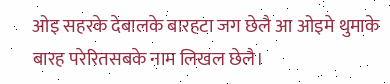ओइ सहरके देबालके बारहटा जग छेलै आ ओइमे थुमाके बारह परेरितसबके नाम लिखल छेलै।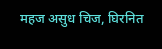महज असुध चिज, घिरनित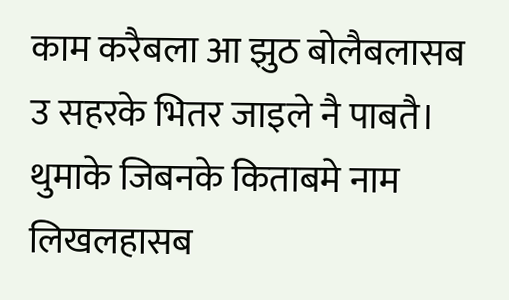काम करैबला आ झुठ बोलैबलासब उ सहरके भितर जाइले नै पाबतै। थुमाके जिबनके किताबमे नाम लिखलहासब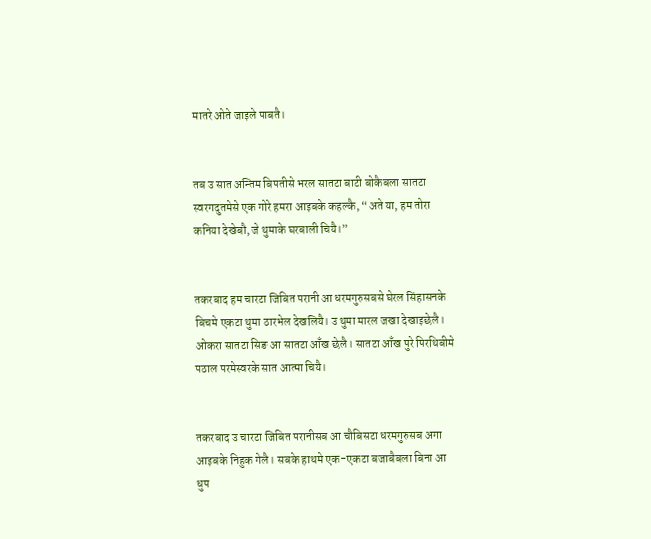मातरे ओते जाइले पाबतै।


तब उ सात अन्‍तिम बिपतीसे भरल सातटा बाटी बोकैबला सातटा स्‍वरगदुतमेसे एक गोरे हमरा आइबके कहल्‍कै, “अते या, हम तोरा कनिया देखेबौ, जे थुमाके घरबाली चियै।”


तकरबाद हम चारटा जिबित परानी आ धरमगुरुसबसे घेरल सिंहासनके बिचमे एकटा थुमा ठारभेल देखलियै। उ थुमा मारल जखा देखाइछेलै। ओकरा सातटा सिङ आ सातटा आँख छेलै। सातटा आँख पुरे पिरथिबीमे पठाल परमेस्‍वरके सात आत्‍मा चियै।


तकरबाद उ चारटा जिबित परानीसब आ चौबिसटा धरमगुरुसब अगा आइबके निहुक गेलै। सबके हाथमे एक-एकटा बजाबैबला बिना आ धुप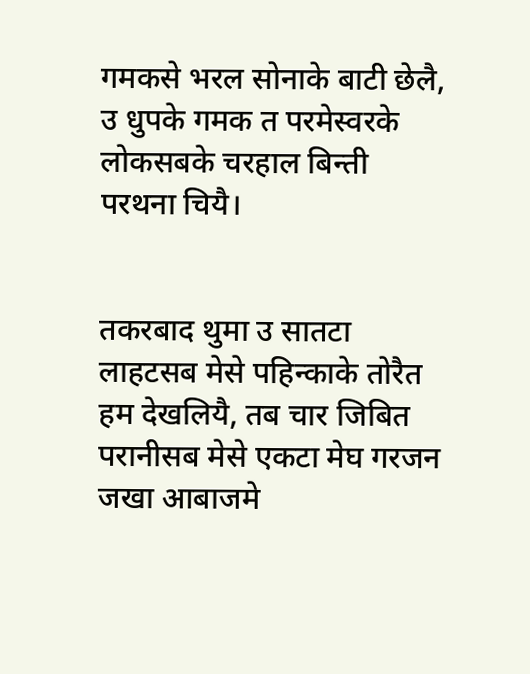गमकसे भरल सोनाके बाटी छेलै, उ धुपके गमक त परमेस्‍वरके लोकसबके चरहाल बिन्‍ती परथना चियै।


तकरबाद थुमा उ सातटा लाहटसब मेसे पहिन्‍काके तोरैत हम देखलियै, तब चार जिबित परानीसब मेसे एकटा मेघ गरजन जखा आबाजमे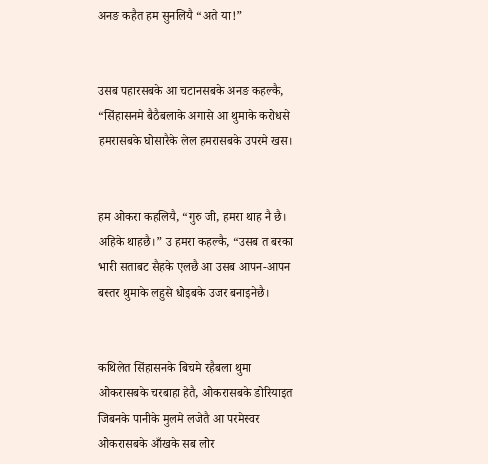अनङ कहैत हम सुनलियै “अते या!”


उसब पहारसबके आ चटानसबके अनङ कहल्‍कै, “सिंहासनमे बैठैबलाके अगासे आ थुमाके करोधसे हमरासबके घोसारैके लेल हमरासबके उपरमे खस।


हम ओकरा कहलियै, “गुरु जी, हमरा थाह नै छै। अहिके थाहछै।” उ हमरा कहल्‍कै, “उसब त बरका भारी सताबट सैहके एलछै आ उसब आपन-आपन बस्‍तर थुमाके लहुसे धोइबके उजर बनाइनेछै।


कथिलेत सिंहासनके बिचमे रहैबला थुमा ओकरासबके चरबाहा हेतै, ओकरासबके डोरियाइत जिबनके पानीके मुलमे लजेतै आ परमेस्‍वर ओकरासबके आँखके सब लोर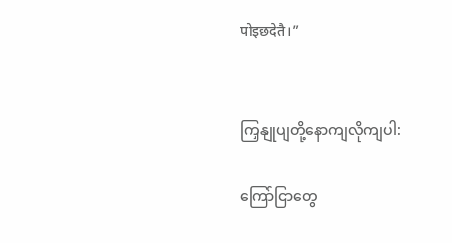पोइछदेतै।”


ကြှနျုပျတို့နောကျလိုကျပါ:

ကြော်ငြာတွေ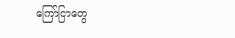ကြော်ငြာတွေ